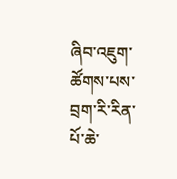ཞིབ་འཇུག་ཚོགས་པས་བྲག་རི་རིན་པོ་ཆེ་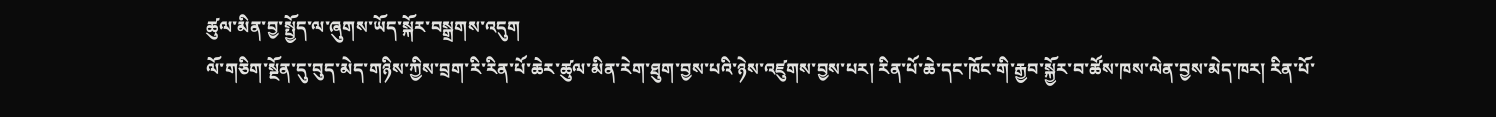ཚུལ་མིན་བྱ་སྤྱོད་ལ་ཞུགས་ཡོད་སྐོར་བསྒྲགས་འདུག
ལོ་གཅིག་སྔོན་དུ་བུད་མེད་གཉིས་ཀྱིས་བྲག་རི་རིན་པོ་ཆེར་ཚུལ་མིན་རེག་ཐུག་བྱས་པའི་ཉེས་འཛུགས་བྱས་པར། རིན་པོ་ཆེ་དང་ཁོང་གི་རྒྱབ་སྐྱོར་བ་ཚོས་ཁས་ལེན་བྱས་མེད་ཁར། རིན་པོ་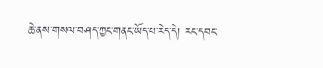ཆེ་ནས་གསལ་བཤད་ཀྱང་གནང་ཡོད་པ་རེད་དེ། རང་དབང་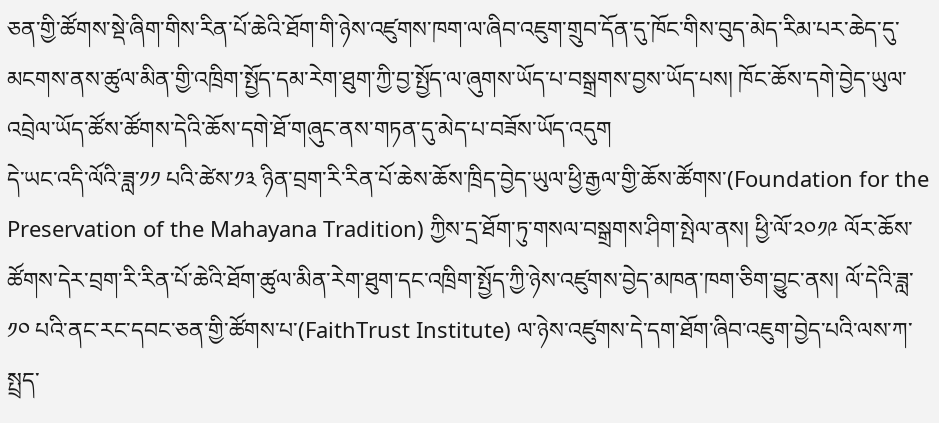ཅན་གྱི་ཚོགས་སྡེ་ཞིག་གིས་རིན་པོ་ཆེའི་ཐོག་གི་ཉེས་འཛུགས་ཁག་ལ་ཞིབ་འཇུག་གྲུབ་དོན་དུ་ཁོང་གིས་བུད་མེད་རིམ་པར་ཆེད་དུ་མངགས་ནས་ཚུལ་མིན་གྱི་འཁྲིག་སྤྱོད་དམ་རེག་ཐུག་ཀྱི་བྱ་སྤྱོད་ལ་ཞུགས་ཡོད་པ་བསྒྲགས་བྱས་ཡོད་པས། ཁོང་ཆོས་དགེ་བྱེད་ཡུལ་འབྲེལ་ཡོད་ཚོས་ཚོགས་དེའི་ཆོས་དགེ་ཐོ་གཞུང་ནས་གཏན་དུ་མེད་པ་བཟོས་ཡོད་འདུག
དེ་ཡང་འདི་ལོའི་ཟླ་༡༡ པའི་ཚེས་༡༣ ཉིན་བྲག་རི་རིན་པོ་ཆེས་ཆོས་ཁྲིད་བྱེད་ཡུལ་ཕྱི་རྒྱལ་གྱི་ཆོས་ཚོགས་(Foundation for the Preservation of the Mahayana Tradition) ཀྱིས་དྲ་ཐོག་ཏུ་གསལ་བསྒྲགས་ཤིག་སྤེལ་ནས། ཕྱི་ལོ་༢༠༡༩ ལོར་ཆོས་ཚོགས་དེར་བྲག་རི་རིན་པོ་ཆེའི་ཐོག་ཚུལ་མིན་རེག་ཐུག་དང་འཁྲིག་སྤྱོད་ཀྱི་ཉེས་འཛུགས་བྱེད་མཁན་ཁག་ཅིག་བྱུང་ནས། ལོ་དེའི་ཟླ་༡༠ པའི་ནང་རང་དབང་ཅན་གྱི་ཚོགས་པ་(FaithTrust Institute) ལ་ཉེས་འཛུགས་དེ་དག་ཐོག་ཞིབ་འཇུག་བྱེད་པའི་ལས་ཀ་སྤྲད་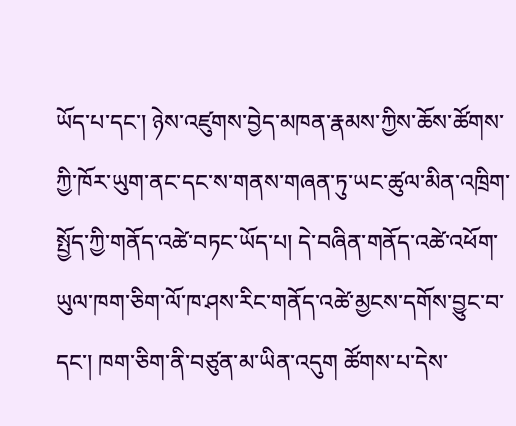ཡོད་པ་དང་། ཉེས་འཛུགས་བྱེད་མཁན་རྣམས་ཀྱིས་ཆོས་ཚོགས་ཀྱི་ཁོར་ཡུག་ནང་དང་ས་གནས་གཞན་ཏུ་ཡང་ཚུལ་མིན་འཁྲིག་སྤྱོད་ཀྱི་གནོད་འཚེ་བཏང་ཡོད་པ། དེ་བཞིན་གནོད་འཚེ་འཕོག་ཡུལ་ཁག་ཅིག་ལོ་ཁ་ཤས་རིང་གནོད་འཚེ་མྱངས་དགོས་བྱུང་བ་དང་། ཁག་ཅིག་ནི་བཙུན་མ་ཡིན་འདུག ཚོགས་པ་དེས་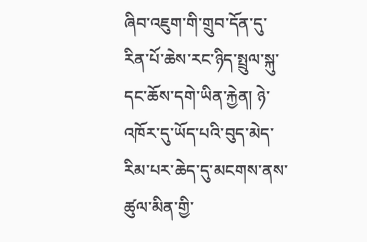ཞིབ་འཇུག་གི་གྲུབ་དོན་དུ་རིན་པོ་ཆེས་རང་ཉིད་སྤྲུལ་སྐུ་དང་ཆོས་དགེ་ཡིན་རྐྱེན། ཉེ་འཁོར་དུ་ཡོད་པའི་བུད་མེད་རིམ་པར་ཆེད་དུ་མངགས་ནས་ཚུལ་མིན་གྱི་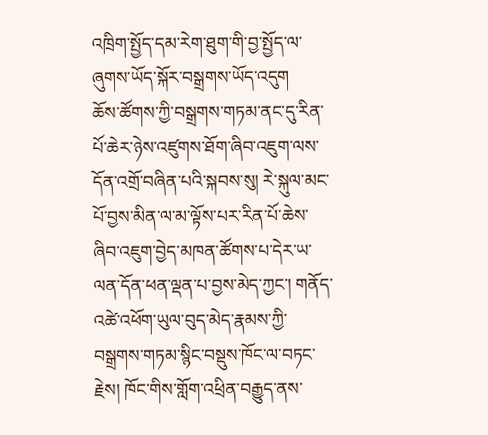འཁྲིག་སྤྱོད་དམ་རེག་ཐུག་གི་བྱ་སྤྱོད་ལ་ཞུགས་ཡོད་སྐོར་བསྒྲགས་ཡོད་འདུག
ཆོས་ཚོགས་ཀྱི་བསྒྲགས་གཏམ་ནང་དུ་རིན་པོ་ཆེར་ཉེས་འཛུགས་ཐོག་ཞིབ་འཇུག་ལས་དོན་འགྲོ་བཞིན་པའི་སྐབས་སུ། རེ་སྐུལ་མང་པོ་བྱས་མིན་ལ་མ་ལྟོས་པར་རིན་པོ་ཆེས་ཞིབ་འཇུག་བྱེད་མཁན་ཚོགས་པ་དེར་ཡ་ལན་དོན་ཕན་ལྡན་པ་བྱས་མེད་ཀྱང་། གནོད་འཚེ་འཕོག་ཡུལ་བུད་མེད་རྣམས་ཀྱི་བསྒྲགས་གཏམ་སྙིང་བསྡུས་ཁོང་ལ་བཏང་རྗེས། ཁོང་གིས་གློག་འཕྲིན་བརྒྱུད་ནས་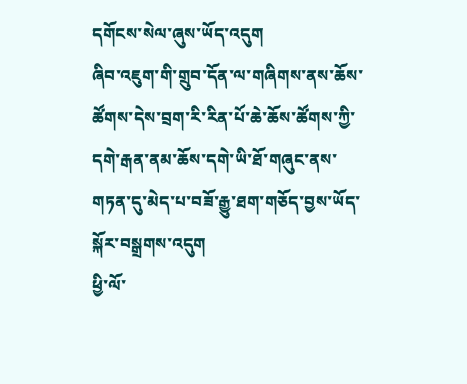དགོངས་སེལ་ཞུས་ཡོད་འདུག
ཞིབ་འཇུག་གི་གྲུབ་དོན་ལ་གཞིགས་ནས་ཆོས་ཚོགས་དེས་བྲག་རི་རིན་པོ་ཆེ་ཆོས་ཚོགས་ཀྱི་དགེ་རྒན་ནམ་ཆོས་དགེ་ཡི་ཐོ་གཞུང་ནས་གཏན་དུ་མེད་པ་བཟོ་རྒྱུ་ཐག་གཅོད་བྱས་ཡོད་སྐོར་བསྒྲགས་འདུག
ཕྱི་ལོ་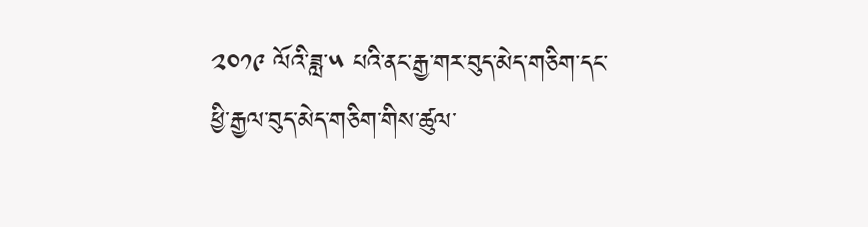༢༠༡༩ ལོའི་ཟླ་༥ པའི་ནང་རྒྱ་གར་བུད་མེད་གཅིག་དང་ཕྱི་རྒྱལ་བུད་མེད་གཅིག་གིས་ཚུལ་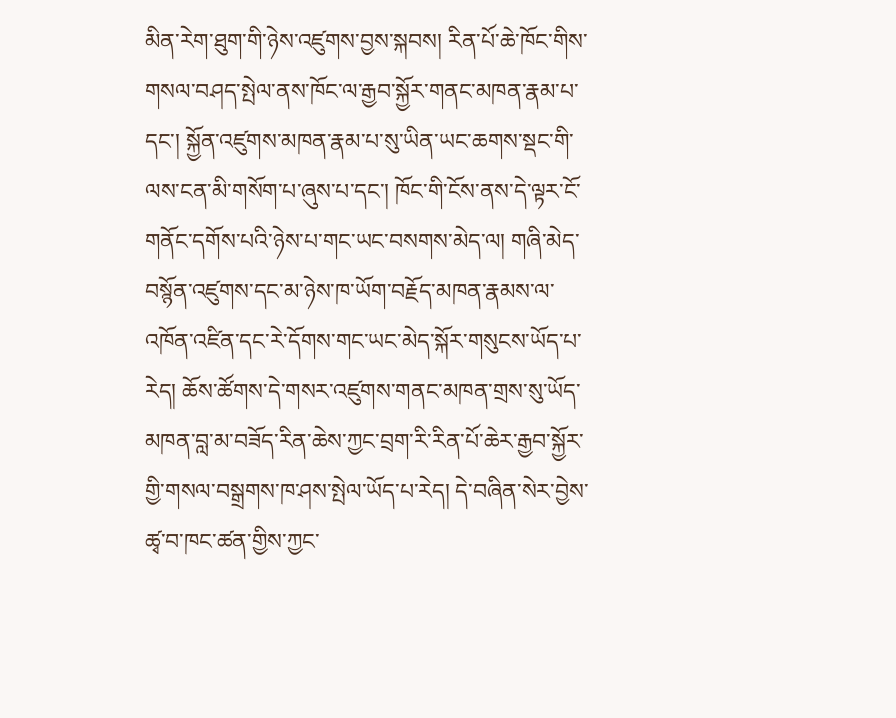མིན་རེག་ཐུག་གི་ཉེས་འཛུགས་བྱས་སྐབས། རིན་པོ་ཆེ་ཁོང་གིས་གསལ་བཤད་སྤེལ་ནས་ཁོང་ལ་རྒྱབ་སྐྱོར་གནང་མཁན་རྣམ་པ་དང་། སྐྱོན་འཛུགས་མཁན་རྣམ་པ་སུ་ཡིན་ཡང་ཆགས་སྡང་གི་ལས་ངན་མི་གསོག་པ་ཞུས་པ་དང་། ཁོང་གི་ངོས་ནས་དེ་ལྟར་ངོ་གནོང་དགོས་པའི་ཉེས་པ་གང་ཡང་བསགས་མེད་ལ། གཞི་མེད་བསྙོན་འཛུགས་དང་མ་ཉེས་ཁ་ཡོག་བརྗོད་མཁན་རྣམས་ལ་འཁོན་འཛིན་དང་རེ་དོགས་གང་ཡང་མེད་སྐོར་གསུངས་ཡོད་པ་རེད། ཆོས་ཚོགས་དེ་གསར་འཛུགས་གནང་མཁན་གྲས་སུ་ཡོད་མཁན་བླ་མ་བཟོད་རིན་ཆེས་ཀྱང་བྲག་རི་རིན་པོ་ཆེར་རྒྱབ་སྐྱོར་གྱི་གསལ་བསྒྲགས་ཁ་ཤས་སྤེལ་ཡོད་པ་རེད། དེ་བཞིན་སེར་བྱེས་ཚྭ་བ་ཁང་ཚན་གྱིས་ཀྱང་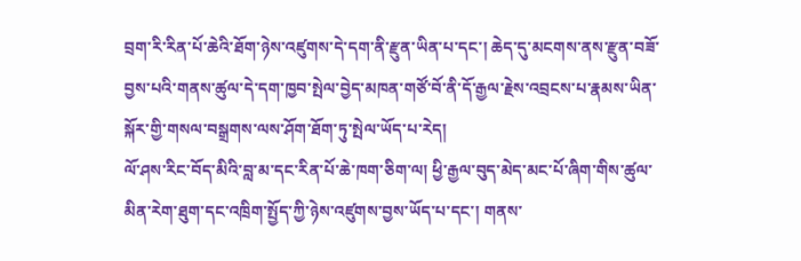བྲག་རི་རིན་པོ་ཆེའི་ཐོག་ཉེས་འཛུགས་དེ་དག་ནི་རྫུན་ཡིན་པ་དང་། ཆེད་དུ་མངགས་ནས་རྫུན་བཟོ་བྱས་པའི་གནས་ཚུལ་དེ་དག་ཁྱབ་སྤེལ་བྱེད་མཁན་གཙོ་བོ་ནི་དོ་རྒྱལ་རྗེས་འབྲངས་པ་རྣམས་ཡིན་སྐོར་གྱི་གསལ་བསྒྲགས་ལས་ཤོག་ཐོག་ཏུ་སྤེལ་ཡོད་པ་རེད།
ལོ་ཤས་རིང་བོད་མིའི་བླ་མ་དང་རིན་པོ་ཆེ་ཁག་ཅིག་ལ། ཕྱི་རྒྱལ་བུད་མེད་མང་པོ་ཞིག་གིས་ཚུལ་མིན་རེག་ཐུག་དང་འཁྲིག་སྤྱོད་ཀྱི་ཉེས་འཛུགས་བྱས་ཡོད་པ་དང་། གནས་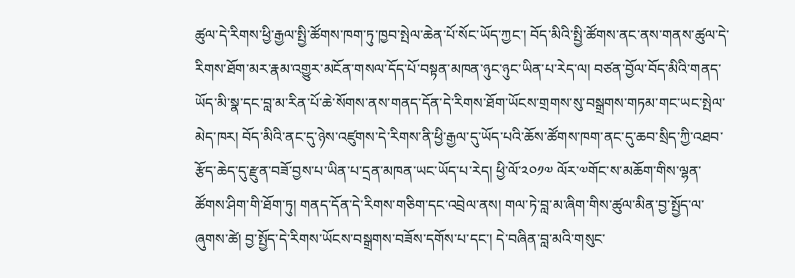ཚུལ་དེ་རིགས་ཕྱི་རྒྱལ་སྤྱི་ཚོགས་ཁག་ཏུ་ཁྱབ་སྤེལ་ཆེན་པོ་སོང་ཡོད་ཀྱང་། བོད་མིའི་སྤྱི་ཚོགས་ནང་ནས་གནས་ཚུལ་དེ་རིགས་ཐོག་མར་རྣམ་འགྱུར་མངོན་གསལ་དོད་པོ་བསྟན་མཁན་ཉུང་ཉུང་ཡིན་པ་རེད་ལ། བཙན་བྱོལ་བོད་མིའི་གནད་ཡོད་མི་སྣ་དང་བླ་མ་རིན་པོ་ཆེ་སོགས་ནས་གནད་དོན་དེ་རིགས་ཐོག་ཡོངས་གྲགས་སུ་བསྒྲགས་གཏམ་གང་ཡང་སྤེལ་མེད་ཁར། བོད་མིའི་ནང་དུ་ཉེས་འཛུགས་དེ་རིགས་ནི་ཕྱི་རྒྱལ་དུ་ཡོད་པའི་ཆོས་ཚོགས་ཁག་ནང་དུ་ཆབ་སྲིད་ཀྱི་འཐབ་རྩོད་ཆེད་དུ་རྫུན་བཟོ་བྱས་པ་ཡིན་པ་དྲན་མཁན་ཡང་ཡོད་པ་རེད། ཕྱི་ལོ་༢༠༡༧ ལོར་༧གོང་ས་མཆོག་གིས་ལྷན་ཚོགས་ཤིག་གི་ཐོག་ཏུ། གནད་དོན་དེ་རིགས་གཅིག་དང་འབྲེལ་ནས། གལ་ཏེ་བླ་མ་ཞིག་གིས་ཚུལ་མིན་བྱ་སྤྱོད་ལ་ཞུགས་ཚེ། བྱ་སྤྱོད་དེ་རིགས་ཡོངས་བསྒྲགས་བཟོས་དགོས་པ་དང་། དེ་བཞིན་བླ་མའི་གསུང་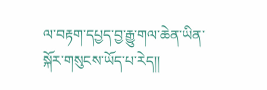ལ་བརྟག་དཔྱད་བྱ་རྒྱུ་གལ་ཆེན་ཡིན་སྐོར་གསུངས་ཡོད་པ་རེད།།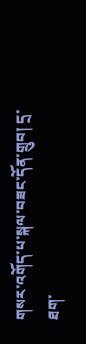གསར་འགོད་པ་སྐལ་བཟང་དོན་གྲུབ། དྲ་ཐག་